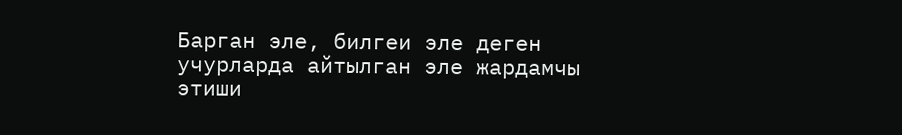Барган эле, билгеи эле деген учурларда айтылган эле жардамчы этиши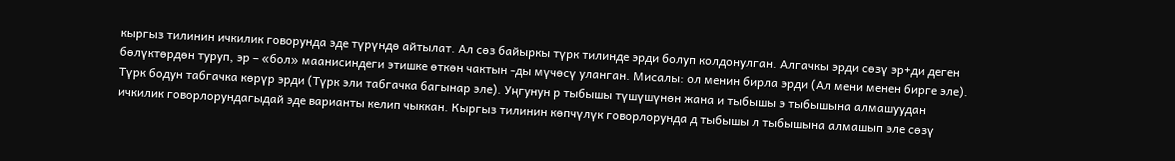кыргыз тилинин ичкилик говорунда эде түрүндө айтылат. Ал сөз байыркы түрк тилинде эрди болуп колдонулган. Алгачкы эрди сөзү эр+ди деген бөлүктөрдөн туруп, эр – «бол» маанисиндеги этишке өткөн чактын -ды мүчөсү уланган. Мисалы: ол менин бирла эрди (Ал мени менен бирге эле). Түрк бодун табгачка көрүр эрди (Түрк эли табгачка багынар эле). Уңгунун р тыбышы түшүшүнөн жана и тыбышы э тыбышына алмашуудан ичкилик говорлорундагыдай эде варианты келип чыккан. Кыргыз тилинин көпчүлүк говорлорунда д тыбышы л тыбышына алмашып эле сөзү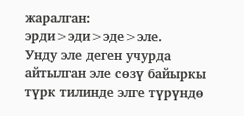жаралган: эрди>эди>эде>эле.
Унду эле деген учурда айтылган эле сөзү байыркы түрк тилинде элге түрүндө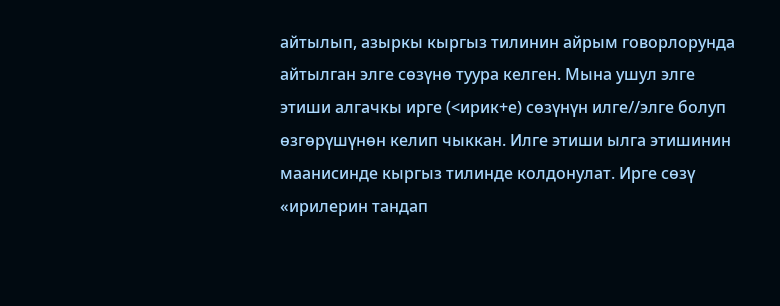айтылып, азыркы кыргыз тилинин айрым говорлорунда айтылган элге сөзүнө туура келген. Мына ушул элге этиши алгачкы ирге (<ирик+е) сөзүнүн илге//элге болуп өзгөрүшүнөн келип чыккан. Илге этиши ылга этишинин маанисинде кыргыз тилинде колдонулат. Ирге сөзү «ирилерин тандап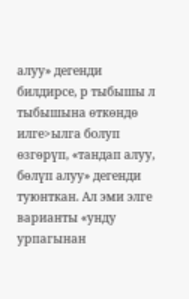алуу» дегенди билдирсе, р тыбышы л тыбышына өткөндө илге>ылга болуп өзгөрүп, «тандап алуу, бөлүп алуу» дегенди туюнткан. Ал эми элге варианты «унду урпагынан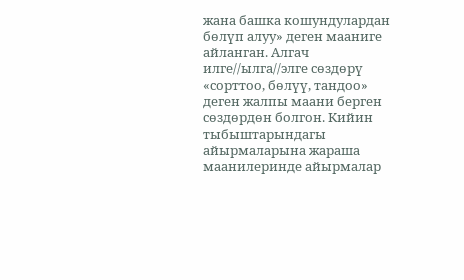жана башка кошундулардан бөлүп алуу» деген мааниге айланган. Алгач илге//ылга//элге сөздөрү «сорттоо, бөлүү, тандоо» деген жалпы маани берген сөздөрдөн болгон. Кийин тыбыштарындагы айырмаларына жараша маанилеринде айырмалар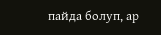пайда болуп, ар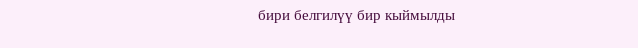бири белгилүү бир кыймылды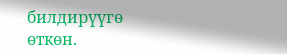билдирүүгө өткөн.